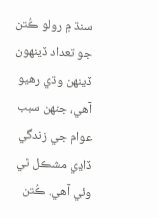سنڌ ۾ رولو ڪُتن جو تعداد ڏينهون ڏينهن وڌي رهيو آهي، جنهن سبب عوام جي زندگي ڏاڍي مشڪل ٿي وئي آهي. ڪُتن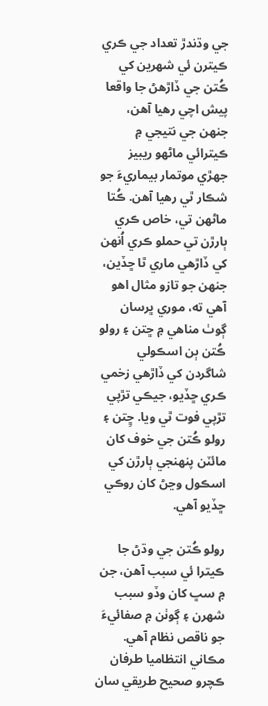جي وڌندڙ تعداد جي ڪري ڪيترن ئي شهرين کي ڪُتن جي ڏاڙھڻ جا واقعا پيش اچي رهيا آهن، جنهن جي نتيجي ۾ ڪيترائي ماڻهو ريبيز جهڙي موتمار بيماريءَ جو شڪار ٿي رهيا آهن. ڪُتا ماڻھن تي، خاص ڪري ٻارڙن تي حملو ڪري اُنھن کي ڏاڙھي ماري ٿا ڇڏين، جنھن جو تازو مثال اھو آهي ته، موري ڀرسان ڳوٺ مناهي ۾ ڇتن ۽ رولو ڪُتن ٻن اسڪولي شاگردن کي ڏاڙھي زخمي ڪري ڇڏيو، جيڪي تڙپي تڙپي فوت ٿي ويا. ڇِتن ۽ رولو ڪُتن جي خوف کان مائٽن پنھنجي ٻارڙن کي اسڪول وڃڻ کان روڪي ڇڏيو آھي.

رولو ڪُتن جي وڌڻ جا ڪيترا ئي سبب آهن، جن ۾ سڀ کان وڏو سبب شهرن ۽ ڳوٺن ۾ صفائيءَ جو ناقص نظام آهي. مڪاني انتظاميا طرفان ڪچرو صحيح طريقي سان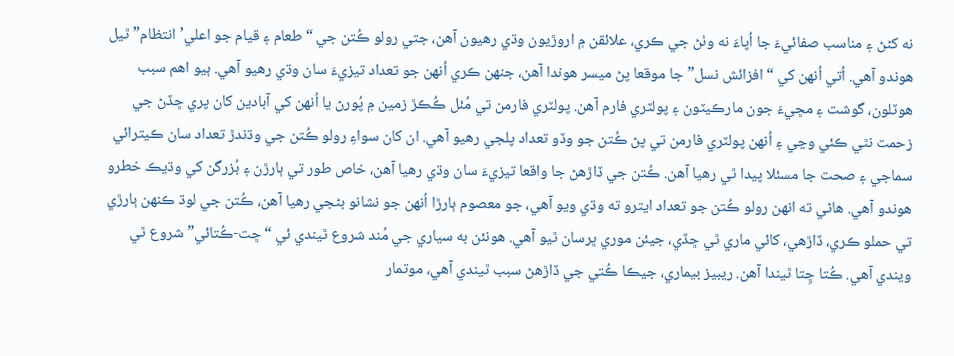نه کڻڻ ۽ مناسب صفائيءَ جا اُپاءَ نه وٺڻ جي ڪري، علائقن ۾ اروڙيون وڌي رھيون آهن، جتي رولو ڪُتن جي “طعام ۽ قيام جو اعلي’ انتظام” ٿيل ھوندو آھي. اُتي اُنھن کي “افزائش نسل” جا موقعا پڻ ميسر ھوندا آھن، جنهن ڪري اُنهن جو تعداد تيزيءَ سان وڌي رهيو آهي. ٻيو اهم سبب هوٽلون، گوشت ۽ مڇيءَ جون مارڪيٽون ۽ پولٽري فارم آهن. پولٽري فارمن تي مُئل ڪُڪڙ زمين ۾ پُورڻ يا اُنهن کي آبادين کان پري ڇڏڻ جي زحمت نٿي ڪئي وڃي ۽ اُنهن پولٽري فارمن تي پڻ ڪُتن جو وڏو تعداد پلجي رهيو آهي. ان کان سواءِ رولو ڪُتن جي وڌندڙ تعداد سان ڪيترائي سماجي ۽ صحت جا مسئلا پيدا ٿي رهيا آهن. ڪُتن جي ڏاڙھڻ جا واقعا تيزيءَ سان وڌي رهيا آهن، خاص طور تي ٻارڙن ۽ بُزرگن کي وڌيڪ خطرو هوندو آهي. ھاڻي ته انھن رولو ڪُتن جو تعداد ايترو ته وڌي ويو آهي، جو معصوم ٻارڙا اُنھن جو نشانو بڻجي رھيا آھن، ڪُتن جي لوڌ ڪنھن ٻارڙي تي حملو ڪري، ڏاڙھي، کائي ماري ٿي ڇڏي، جيئن موري ڀرسان ٿيو آهي. ھونئن به سياري جي مُند شروع ٿيندي ئي “ڇت-ڪُتائي” شروع ٿي ويندي آهي. ڪُتا ڇِتا ٿيندا آھن. ريبيز بيماري، جيڪا ڪُتي جي ڏاڙھڻ سبب ٿيندي آهي، موتمار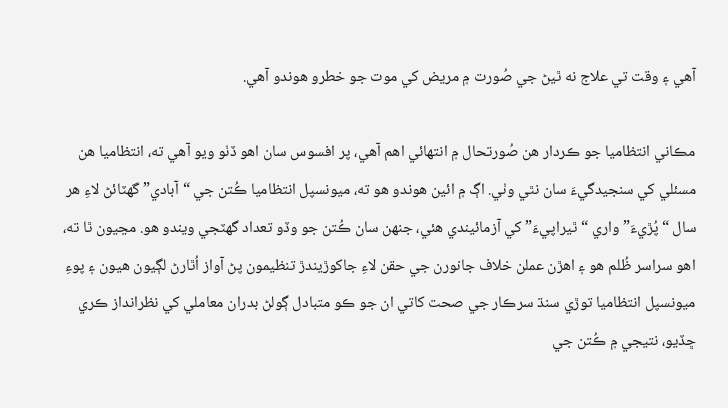آهي ۽ وقت تي علاج نه ٿيڻ جي صُورت ۾ مريض کي موت جو خطرو هوندو آهي.

مڪاني انتظاميا جو ڪردار هن صُورتحال ۾ انتهائي اهم آهي، پر افسوس سان اهو ڏٺو ويو آهي ته، انتظاميا هن مسئلي کي سنجيدگيءَ سان نٿي وٺي. اڳ ۾ ائين هوندو هو ته، ميونسپل انتظاميا ڪُتن جي “آبادي” گهٽائڻ لاءِ هر سال “پُڙيءَ” واري “ٿيراپيءَ” کي آزمائيندي هئي، جنهن سان ڪُتن جو وڏو تعداد گهٽجي ويندو هو. مڃيون ٿا ته، اهو سراسر ظُلم هو ۽ اهڙن عملن خلاف جانورن جي حقن لاءِ جاکوڙيندڙ تنظيمون پڻ آواز اُٿارڻ لڳيون هيون ۽ پوءِ ميونسپل انتظاميا توڙي سنڌ سرڪار جي صحت کاتي ان جو ڪو متبادل ڳولڻ بدران معاملي کي نظرانداز ڪري ڇڏيو، نتيجي ۾ ڪُتن جي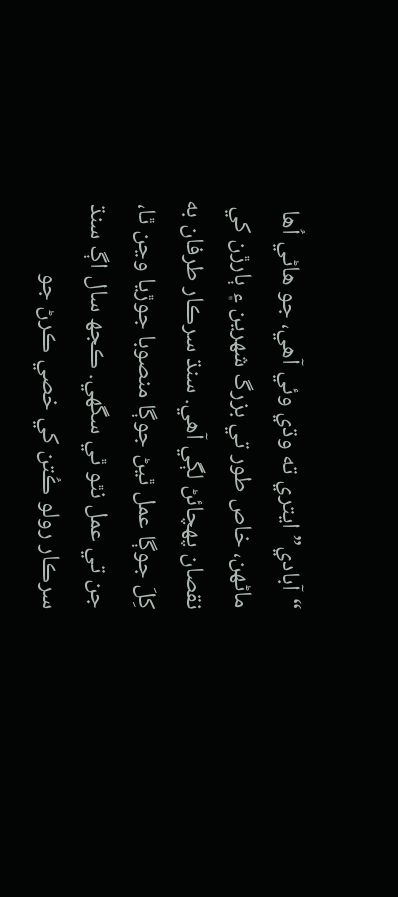“آبادي” ايتري ته وڌي وئي آهي، جو هاڻي اُها ماڻهن، خاص طور تي بزرگ شهرين ۽ ٻارڙن کي نقصان پهچائڻ لڳي آهي. سنڌ سرڪار طرفان به کِلَ جوڳا عمل ٿيڻ جوڳا منصوبا جوڙيا وڃن ٿا، جن تي عمل نٿو ٿي سگھي. ڪجھ سال اڳ سنڌ سرڪار رولو ڪُتن کي خصي ڪرڻ جو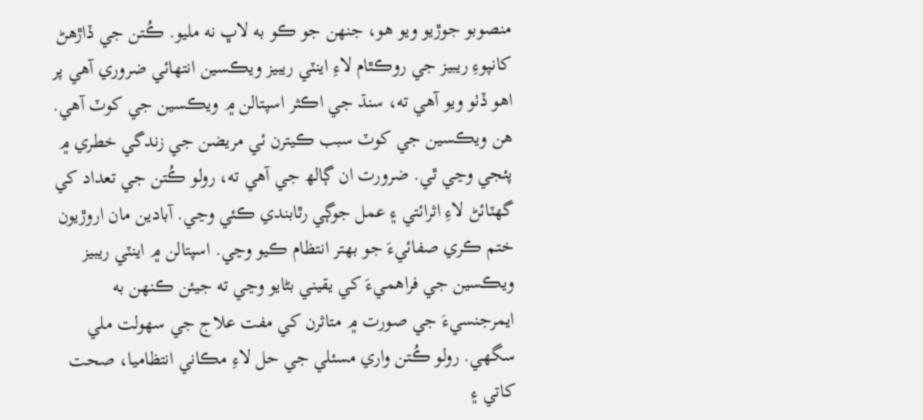منصوبو جوڙيو ويو ھو، جنھن جو ڪو به لاڀ نه مليو. ڪُتن جي ڏاڙھڻ کانپوءِ ريبيز جي روڪٿام لاءِ اينٽي ريبيز ويڪسين انتهائي ضروري آهي پر اهو ڏٺو ويو آهي ته، سنڌ جي اڪثر اسپتالن ۾ ويڪسين جي کوٽ آهي. هن ويڪسين جي کوٽ سبب ڪيترن ئي مريضن جي زندگي خطري ۾ پئجي وڃي ٿي. ضرورت ان ڳالھ جي آهي ته، رولو ڪُتن جي تعداد کي گھٽائڻ لاءِ اثرائتي ۽ عمل جوڳي رٿابندي ڪئي وڃي. آبادين مان اروڙيون ختم ڪري صفائيءَ جو بھتر انتظام ڪيو وڃي. اسپتالن ۾ اينٽي ريبيز ويڪسين جي فراهميءَ کي يقيني بڻايو وڃي ته جيئن ڪنهن به ايمرجنسيءَ جي صورت ۾ متاثرن کي مفت علاج جي سھولت ملي سگھي. رولو ڪُتن واري مسئلي جي حل لاءِ مڪاني انتظاميا، صحت کاتي ۽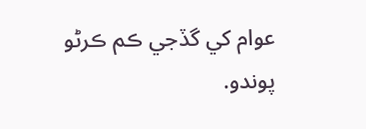عوام کي گڏجي ڪم ڪرڻو پوندو.